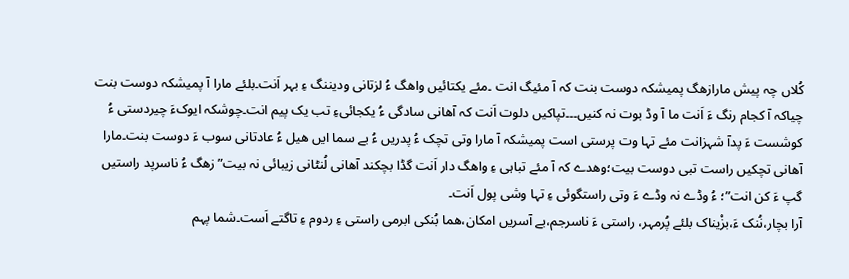کُلاں چہ پیش مارازھگ پمیشکہ دوست بنت کہ آ مئیگ انت ۔مئے یکتائیں واھگ ءُ لزتانی ودیننگ ءِ بہر اَنت۔بلئے مارا آ پمیشکہ دوست بنت چیاکہ آ کجام رنگ ءَ اَنت ما آ وڈ بوت نہ کنیں۔۔۔تپاکیں دلوت اَنت کہ آھانی سادگی ءُ یکجائیءِ تب یک پیم انت۔چوشکہ ایوکءَ چیردستی ءُ کوشست ءَ پدآ شہزانت مئے تہا وت پرستی است پمیشکہ آ مارا وتی تچک ءُ پدریں ءُ بے سما ایں ھیل ءُ عادتانی سوب ءَ دوست بنت۔مارا آھانی تچکیں راست تبی دوست بیت؛وھدے کہ آ مئے تباہی ءِ واھگ دار اَنت گڈا بچکند آھانی لُنٹانی زیبائی نہ بیت”زھگ ءُ ناسرپد راستیں گپ ءَ کن انت”؛ ءُ وڈے نہ وڈے ءَ وتی راستگوئی ءِ تہا وشی پول اَنت۔
آرا بچار،نُنک ءَ،بزْیناک بلئے پُرمہر، راستی ءَ ناسرجم،بے آسریں امکان،ھما بُنکی ابرمی راستی ءِ ردوم ءِ تاگتے اَست۔شما پہم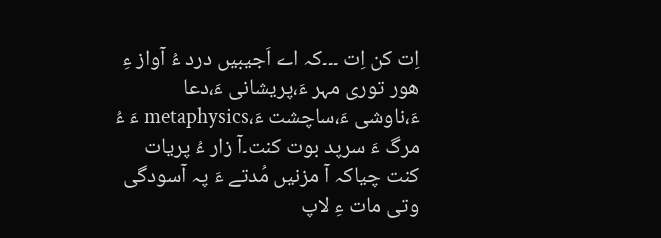اِت کن اِت ۔۔۔کہ اے اَجیبیں درد ءُ آواز ءِ ھور توری مہر ءَ،پریشانی ءَ،دعا ءَ،ناوشی ءَ،ساچشت ءَ،metaphysics ءَ ءُ مرگ ءَ سرپد بوت کنت۔آ زار ءُ پریات کنت چیاکہ آ مزنیں مُدتے ءَ پہ آسودگی وتی مات ءِ لاپ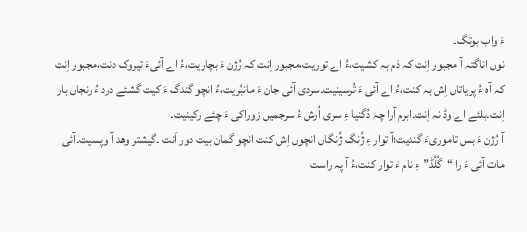ءَ واب بوتگ۔
نوں اناگتہ آ مجبور اِنت کہ دَم بہ کشیت،ءُ اے توریت،مجبور اِنت کہ رُژن ءَ بچاریت،ءُ اے آئیءَ تیروک دنت،مجبور اِنت کہ آہ ءُ پریاتاں اِش بہ کنت،ءُ اے آئی ءَ تُرسینیت۔سردی آئی جان ءَ مانبُریت،ءُ انچو گندگ ءَ کیت گشئے درد ءُ رنجاں بار اِنت۔بلئے اے وڈ نہ اِنت۔ابرم آرا چہ دُگنیا ءِ سری اُرش ءُ سرجمیں زوراکی ءَ چئے رکینیت۔
آ رُژن ءَ بس تاموریءَ گندیت؛آ توار ءِ ژُنگ ژُنگاں انچوں اِش کنت انچو گمان بیت دور اَنت ۔گیشتر وھد آ وپسیت۔آئی مات آئی ءَ را “گُلُڈ”ءِ نام ءَ توار کنت،ءُ آ پہ راست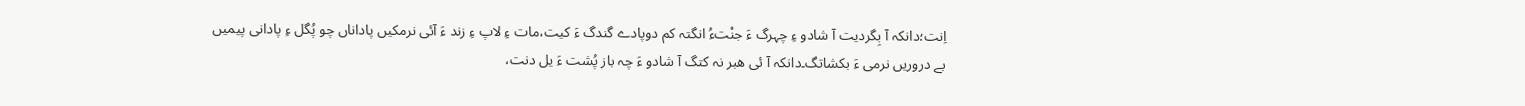اِنت؛دانکہ آ بِگردیت آ شادو ءِ چہرگ ءَ جنْتءُ انگتہ کم دوپادے گندگ ءَ کیت،مات ءِ لاپ ءِ زند ءَ آئی نرمکیں پاداناں چو پُگل ءِ پادانی پیمیں بے دروریں نرمی ءَ بکشاتگ۔دانکہ آ ئی ھبر نہ کتگ آ شادو ءَ چہ باز پُشت ءَ یل دنت،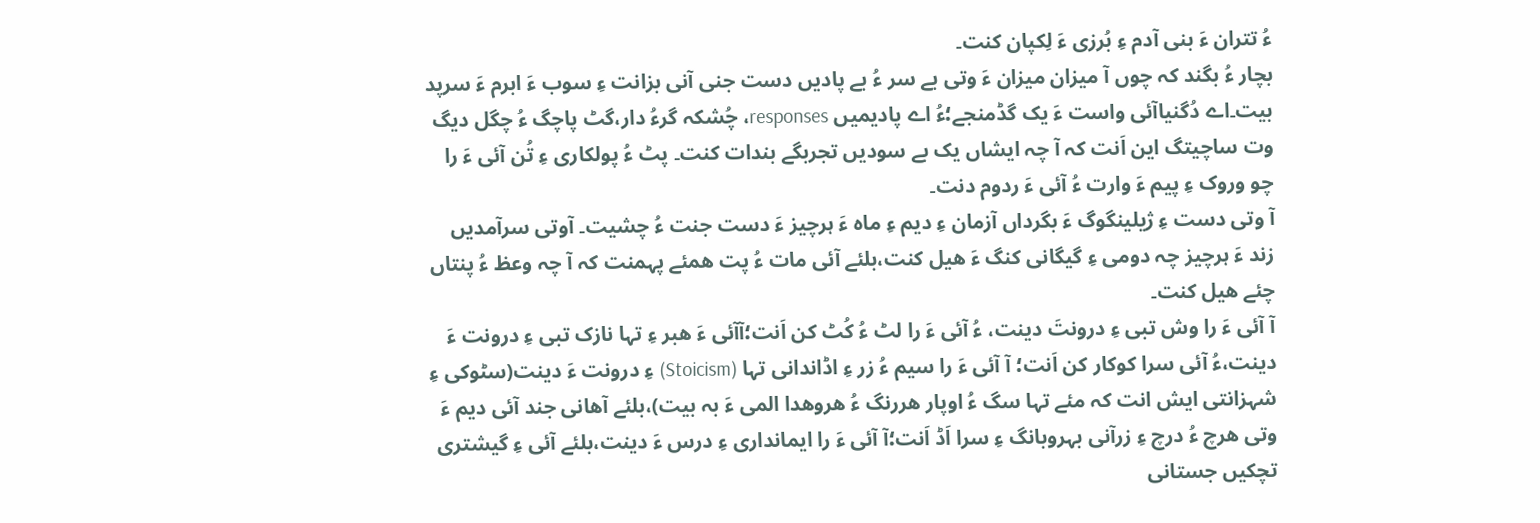ءُ تتران ءَ بنی آدم ءِ بُرزی ءَ لِکپان کنت۔
بچار ءُ بگند کہ چوں آ میزان میزان ءَ وتی بے سر ءُ بے پادیں دست جنی آنی بزانت ءِ سوب ءَ ابرم ءَ سرپد بیت۔اے دُگنیاآئی واست ءَ یک گڈمنجے؛ءُ اے پادیمیں responses، چُشکہ گرءُ دار،گٹ پاچگ ءُ چگل دیگ وت ساچیتگ این اَنت کہ آ چہ ایشاں یک بے سودیں تجربگے بندات کنت۔ پٹ ءُ پولکاری ءِ تُن آئی ءَ را چو وروک ءِ پیم ءَ وارت ءُ آئی ءَ ردوم دنت۔
آ وتی دست ءِ ژیلینگوگ ءَ بگرداں آزمان ءِ دیم ءِ ماہ ءَ ہرچیز ءَ دست جنت ءُ چشیت۔ آوتی سرآمدیں زند ءَ ہرچیز چہ دومی ءِ گیگانی کنگ ءَ ھیل کنت،بلئے آئی مات ءُ پت ھمئے پہمنت کہ آ چہ وعظ ءُ پنتاں چئے ھیل کنت۔
آ آئی ءَ را وش تبی ءِ درونتَ دینت، ءُ آئی ءَ را لٹ ءُ کُٹ کن اَنت؛آآئی ءَ ھبر ءِ تہا نازک تبی ءِ درونت ءَ دینت،ءُ آئی سرا کوکار کن اَنت؛ آ آئی ءَ را سیم ءُ زر ءِ اڈاندانی تہا (Stoicism) ءِ درونت ءَ دینت(سٹوکی ءِ شہزانتی ایش انت کہ مئے تہا سگ ءُ اوپار ھررنگ ءُ ھروھدا المی ءَ بہ بیت)،بلئے آھانی جند آئی دیم ءَ وتی ھرچ ءُ درچ ءِ زرآنی بہروبانگ ءِ سرا اَڈ اَنت؛آ آئی ءَ را ایمانداری ءِ درس ءَ دینت،بلئے آئی ءِ گیشتری تچکیں جستانی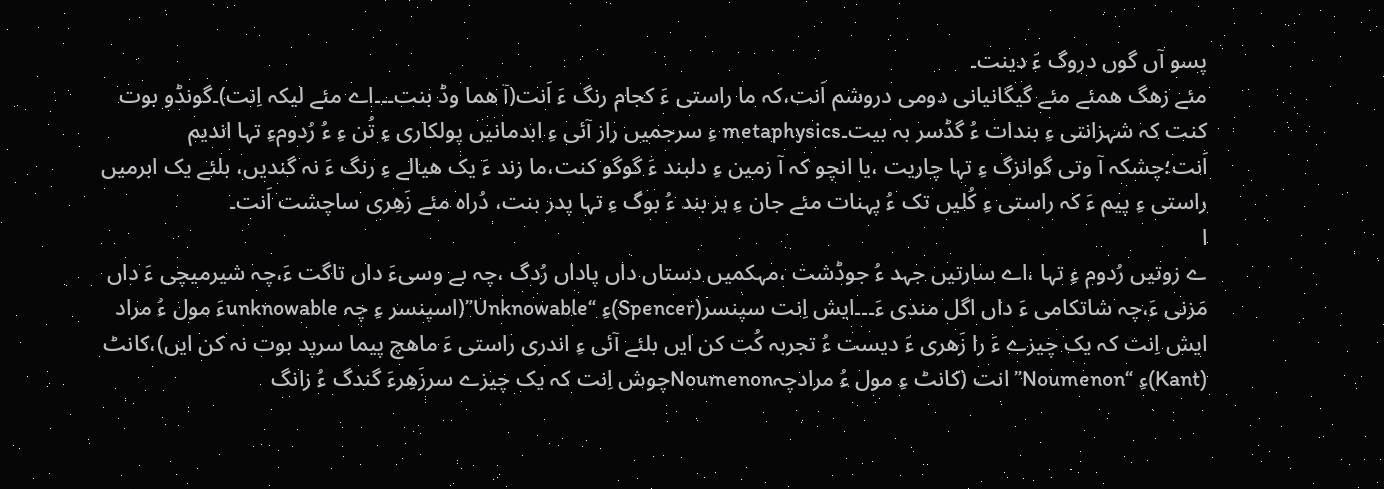پسو آں گوں دروگ ءَ دینت۔
مئے زھگ ھمئے مئے گیگانیانی دومی دروشم اَنت،کہ ما راستی ءَ کجام رنگ ءَ اَنت(آ ھما وڈ بنت۔۔۔اے مئے لیکہ اِنت)۔گونڈو بوت کنت کہ شہزانتی ءِ بندات ءُ گڈسر بہ بیت۔metaphysics ءِ سرجمیں راز آئی ءِ ابدمانیں پولکاری ءِ تُن ءِ ءُ رُدومءِ تہا اندیم اَنت؛چشکہ آ وتی گوانزگ ءِ تہا چاریت ،یا انچو کہ آ زمین ءِ دلبند ءَ گوگو کنت،ما زند ءَ یک ھیالے ءِ رنگ ءَ نہ گندیں، بلئے یک ابرمیں راستی ءِ پیم ءَ کہ راستی ءِ کُلیں تک ءُ پہنات مئے جان ءِ ہر بند ءُ بوگ ءِ تہا پدر بنت، دُراہ مئے زَھِری ساچشت اَنت۔
ا
ے زوتیں رُدوم ءِ تہا ،اے سارتیں جہد ءُ جوڈشت ،مہکمیں دستاں داں پاداں رُدگ ،چہ بے وسیءَ داں تاگت ءَ،چہ شیرمیچی ءَ داں مَزنی ءَ،چہ شاتکامی ءَ داں اگل مندی ءَ۔۔۔ایش اِنت سپنسر(Spencer)ءِ “Unknowable”(اسپنسر ءِ چہ unknowableءَ مول ءُ مراد ایش اِنت کہ یک چیزے ءَ را زَھری ءَ دیست ءُ تجربہ کُت کن ایں بلئے آئی ءِ اندری راستی ءَ ماھچ پیما سرپد بوت نہ کن ایں)،کانٹ (Kant)ءِ “Noumenon” انت (کانٹ ءِ مول ءُ مرادچہNoumenonچوش اِنت کہ یک چیزے سرزَھِرءَ گندگ ءُ زانگ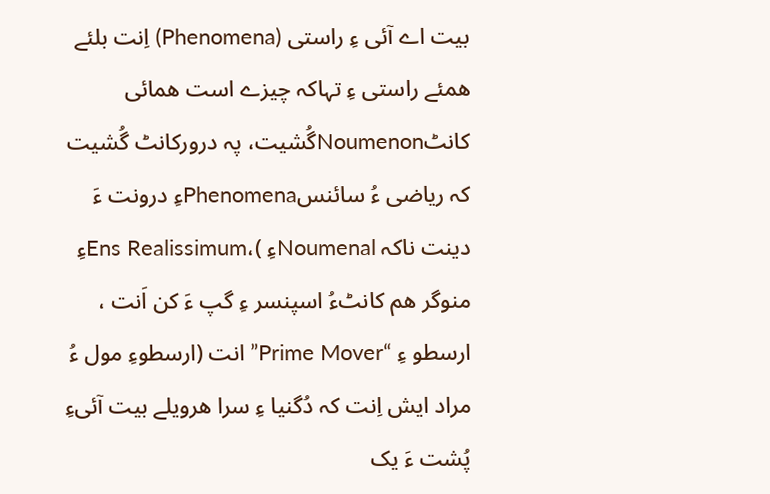بیت اے آئی ءِ راستی (Phenomena) اِنت بلئے ھمئے راستی ءِ تہاکہ چیزے است ھمائی کانٹNoumenonگُشیت، پہ درورکانٹ گُشیت کہ ریاضی ءُ سائنسPhenomenaءِ درونت ءَ دینت ناکہ Noumenalءِ )،Ens Realissimumءِ منوگر ھم کانٹءُ اسپنسر ءِ گپ ءَ کن اَنت ، ارسطو ءِ “Prime Mover” انت (ارسطوءِ مول ءُ مراد ایش اِنت کہ دُگنیا ءِ سرا ھرویلے بیت آئیءِ پُشت ءَ یک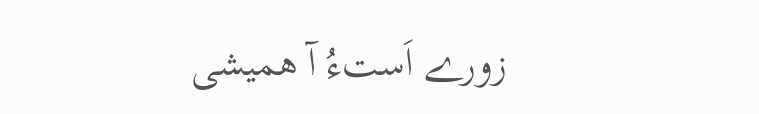زورے اَستءُ آ ھمیشی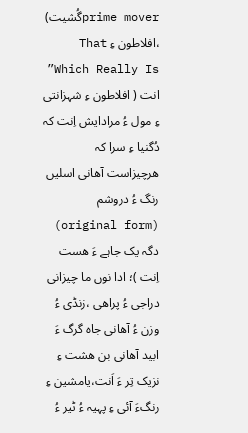prime moverگُشیت) ،افلاطون ءِ That Which Really Is” انت ( افلاطون ءِ شہزانتی ءِ مول ءُ مرادایش اِنت کہ دُگنیا ءِ سرا کہ ھرچیزاست آھانی اسلیں رنگ ءُ دروشم (original form) دگہ یک جاہے ءَ ھست اِنت )؛ ادا نوں ما چیزانی دراجی ءُ پراھی ،زنڈی ءُ وزن ءُ آھانی جاہ گرگ ءَ ابید آھانی بن ھشت ءِ نزیک تِر ءَ اَنت،یامشین ءِ رنگءَ آئی ءِ پہیہ ءُ ٹیر ءُ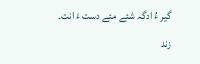گیر ءُ ادگہ شئے مئے دست ءَ انت۔
زند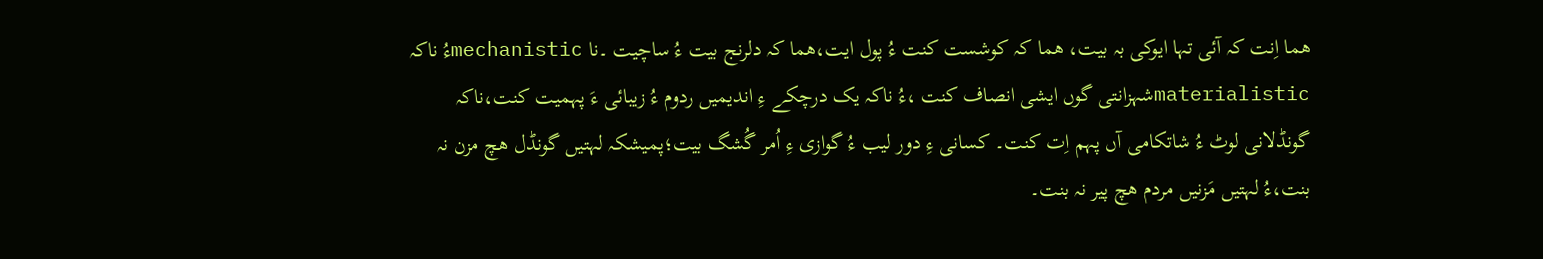ھما اِنت کہ آئی تہا ایوکی بہ بیت، ھما کہ کوشست کنت ءُ پول ایت،ھما کہ دلرنج بیت ءُ ساچیت ۔نا mechanisticءُ ناکہ materialisticشہزانتی گوں ایشی انصاف کنت ،ءُ ناکہ یک درچکے ءِ اندیمیں ردوم ءُ زیبائی ءَ پہمیت کنت،ناکہ گونڈلانی لوٹ ءُ شاتکامی آں پہم اِت کنت۔ کسانی ءِ دور لیب ءُ گوازی ءِ اُمر گُشگ بیت؛پمیشکہ لہتیں گونڈل ھچ مزن نہ بنت،ءُ لہتیں مَزنیں مردم ھچ پیر نہ بنت۔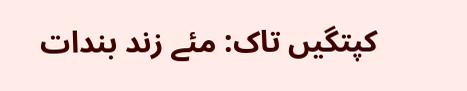کپتگیں تاک: مئے زند بندات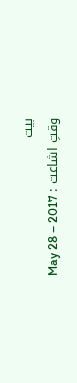بیت
وقتِ اشاعت : May 28 – 2017